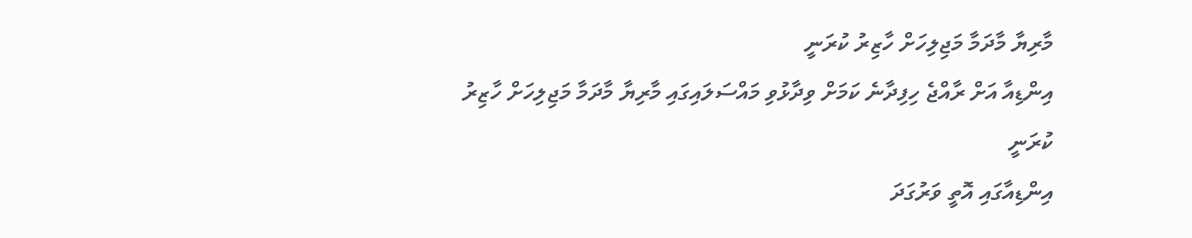މާރިޔާ މާދަމާ މަޖިލިހަށް ހާޒިރު ކުރަނީ
އިންޑިއާ އަށް ރާއްޖެ ހިފިދާނެ ކަމަށް ވިދާޅުވި މައްސަލައިގައި މާރިޔާ މާދަމާ މަޖިލިހަށް ހާޒިރު ކުރަނީ
އިންޑިއާގައި އޮތީ ވަރުގަދަ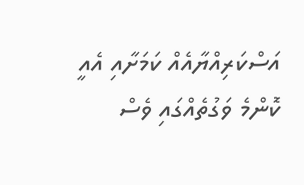އަސްކަރިއްޔާއެއް ކަމަށާއި އެއީ ކޮންމެ ވަގުތެއްގައި ވެސް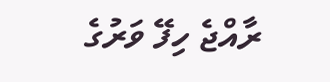ރާއްޖެ ހިފޭ ވަރުގެ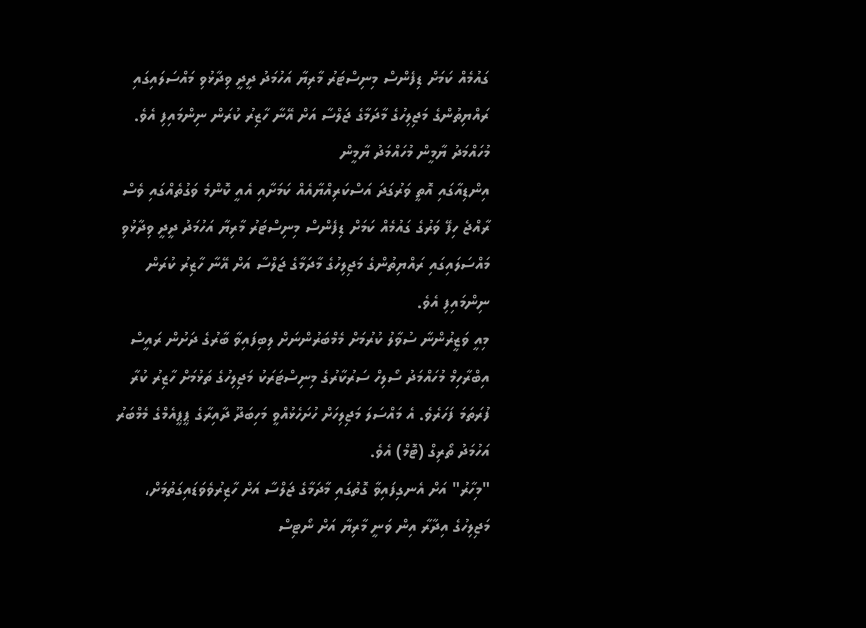ގައުމެއް ކަމަށް ޑިފެންސް މިނިސްޓަރު މާރިޔާ އަހުމަދު ދީދީ ވިދާޅުވި މައްސަލައިގައި ރައްޔިތުންގެ މަޖިލިހުގެ މާދަމާގެ ޖަލްސާ އަށް އޭނާ ހާޒިރު ކުރަން ނިންމައިފި އެވެ.
މުހައްމަދު ޔާމީން މުހައްމަދު ޔާމީން
އިންޑިއާގައި އޮތީ ވަރުގަދަ އަސްކަރިއްޔާއެއް ކަމަށާއި އެއީ ކޮންމެ ވަގުތެއްގައި ވެސް ރާއްޖެ ހިފޭ ވަރުގެ ގައުމެއް ކަމަށް ޑިފެންސް މިނިސްޓަރު މާރިޔާ އަހުމަދު ދީދީ ވިދާޅުވި މައްސަލައިގައި ރައްޔިތުންގެ މަޖިލިހުގެ މާދަމާގެ ޖަލްސާ އަށް އޭނާ ހާޒިރު ކުރަން ނިންމައިފި އެވެ.
މިއީ ވަޒީރުންނާ ސުވާލު ކުރުމަށް މެމްބަރުންނަށް ލިބިފައިވާ ބާރުގެ ދަށުން ރައީސް އިބްރާހިމް މުހައްމަދު ސޯލިހް ސަރުކާރުގެ މިނިސްޓަރަކު މަޖިލިހުގެ ތަޅުމަށް ހާޒިރު ކުރާ ފުރަތަމަ ފަހަރެވެ. އެ މައްސަލަ މަޖިލިހަށް ހުށަހެޅުއްވީ މަހިބަދޫ ދާއިރާގެ ޕީޕީއެމްގެ މެމްބަރު އަހުމަދު ތޯރިގް (ޓޮމް) އެވެ.
"މިހާރު" އަށް އެނގިފައިވާ ގޮތުގައި މާދަމާގެ ޖަލްސާ އަށް ހާޒިރުވެވަޑައިގަތުމަށް، މަޖިލިހުގެ އިދާރާ އިން ވަނީ މާރިޔާ އަށް ނޯޓިސް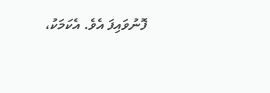ފޮނުވައިފަ އެވެ. އެކަމަކު،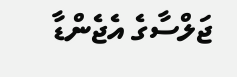ޖަލްސާގެ އެޖެންޑާ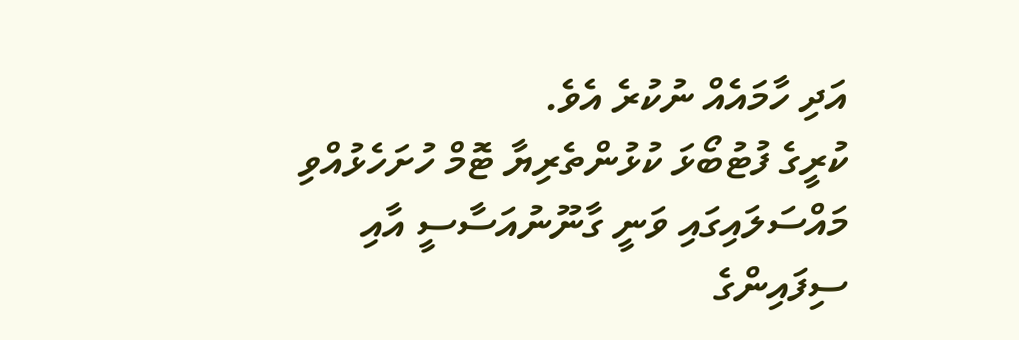އަދި ހާމައެއް ނުކުރެ އެވެ.
ކުރީގެ ފުޓުބޯޅަ ކުޅުންތެރިޔާ ޓޮމް ހުށަހެޅުއްވި މައްސަލައިގައި ވަނީ ގާނޫނުއަސާސީ އާއި ސިފައިންގެ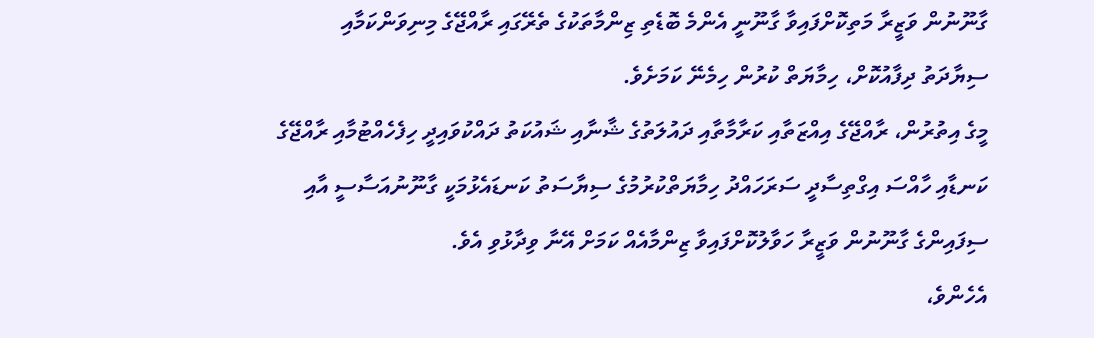ގާނޫނުން ވަޒީރާ މަތިކޮށްފައިވާ ގާނޫނީ އެންމެ ބޮޑެތި ޒިންމާތަކުގެ ތެރޭގައި ރާއްޖޭގެ މިނިވަންކަމާއި ސިޔާދަތު ދިފާއުކޮށް، ހިމާޔަތް ކުރުން ހިމެނޭ ކަމަށެވެ.
މީގެ އިތުރުން، ރާއްޖޭގެ އިއްޒަތާއި ކަރާމާތާއި ދައުލަތުގެ ޝާނާއި ޝައުކަތު ދައްކުވައިދީ ހިފެހެއްޓުމާއި ރާއްޖޭގެ ކަނޑާއި ހާއްސަ އިގްތިސާދީ ސަރަހައްދު ހިމާޔަތްކުރުމުގެ ސިޔާސަތު ކަނޑައެޅުމަކީ ގާނޫނުއަސާސީ އާއި ސިފައިންގެ ގާނޫނުން ވަޒީރާ ހަވާލުކޮށްފައިވާ ޒިންމާއެއް ކަމަށް އޭނާ ވިދާޅުވި އެވެ.
އެހެންވެ،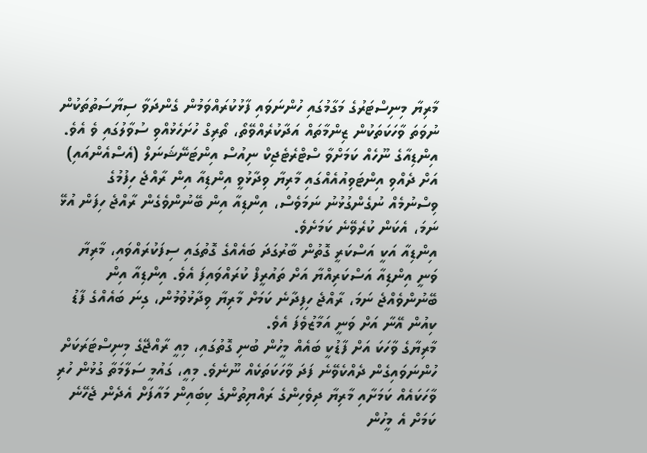މާރިޔާ މިނިސްޓަރުގެ މަގާމުގައި ހުންނަވައި ފާޅުކުރައްވަމުން ގެންދަވާ ސިޔާސަތުތަކުން ނުވަތަ ވާހަކަތަކުން ޒިންމާތައް އަދާކުރެއްވޭތޯ، ތޯރިގް ހުށަހެޅުއްވި ސުވާލުގައި ވެ އެވެ.
އިންޑިއާގެ ނޫހެއް ކަމަށްވާ ސްޓްރެޓެޖިކް ނިއުސް އިންޓަނޭޝަނަލް (އެސްއެންއައި) އަށް ދެއްވި އިންޓަވިއުއެއްގައި މާރިޔާ ވިދާޅުވީ އިންޑިއާ އިން ރާއްޖެ ހިފުމުގެ ވިސްނުމެއް ނުގެންގުޅުނު ނަމަވެސް، އިންޑިއާ އިން ބޭނުންވެގެން ރާއްޖެ ހިފަން އުޅޭ ނަމަ، އެކަން ކުރެވޭނެ ކަމަށެވެ.
އިންޑިއާ އަކީ އަސްކަރީ ގޮތުން ބާރުގަދަ ބައެއްގެ ގޮތުގައި ސިފަކުރައްވައި، މާރިޔާ ވަނީ އިންޑިއާ އަސްކަރިއްޔާ އަށް ތައުރީފް ކުރައްވައިފަ އެވެ. އިންޑިއާ އިން ބޭނުންވެއްޖެ ނަމަ، ރާއްޖެ ހިފިދާނެ ކަމަށް މާރިޔާ ވިދާޅުވުމުން، ގިނަ ބައެއްގެ ފާޑު ކިއުން އޭނާ އަށް ވަނީ އަމާޒުވެފަ އެވެ.
މާރިޔާގެ ވާހަކަ އަށް ފާޑުކީ ބައެއް މީހުން ބުނި ގޮތުގައި، މިއީ ރާއްޖޭގެ މިނިސްޓަރަކަށް ހުންނަވައިގެން ދެއްކެވޭނެ ފަދަ ވާހަކަތަކެއް ނޫނެވެ. މިއީ، ގައުމީ ސަލާމަތާ ގުޅުން ހުރި ވާހަކައެއް ކަމަށާއި މާރިޔާ ދިވެހިންގެ ރައްޔިތުންގެ ކިބައިން މައާފަށް އެދެން ޖެހޭނެ ކަމަށް އެ މީހުން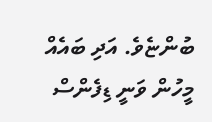ބުންޏެވެ. އަދި ބައެއް މީހުން ވަނީ ޑިފެންސް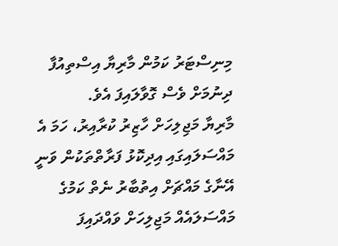މިނިސްޓަރު ކަމުން މާރިޔާ އިސްތިއުފާ ދިނުމަށް ވެސް ގޮވާލައިފަ އެވެ.
މާރިޔާ މަޖިލިހަށް ހާޒިރު ކުރާއިރު، ހަމަ އެ މައްސަލައިގައި އިދިކޮޅު ފަރާތްތަކުން ވަނީ އޭނާގެ މައްޗަށް އިތުބާރު ނެތް ކަމުގެ މައްސަލައެއް މަޖިލިހަށް ވައްދައިފަ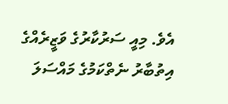އެވެ. މިއީ ސަރުކާރުގެ ވަޒީރެއްގެ އިތުބާރު ނެތްކަމުގެ މައްސަލަ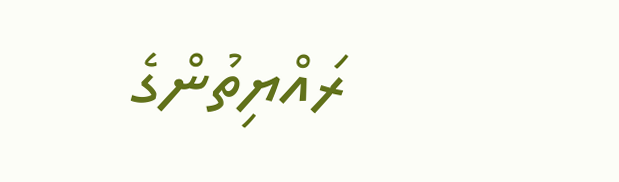ރައްޔިތުންގެ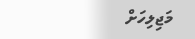މަޖިލިހަށް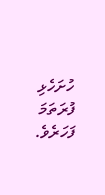ހުށަހެޅި ފުރަތަމަ ފަހަރެވެ.